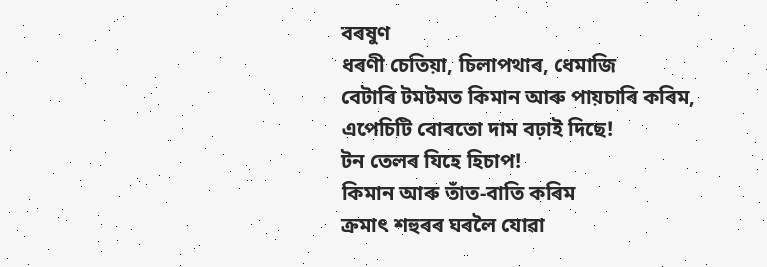বৰষুণ
ধৰণী চেতিয়া, চিলাপথাৰ, ধেমাজি
বেটাৰি টমটমত কিমান আৰু পায়চাৰি কৰিম,
এপেচিটি বোৰতো দাম বঢ়াই দিছে!
টন তেলৰ যিহে হিচাপ!
কিমান আৰু তাঁত-বাতি কৰিম
ক্ৰমাৎ শহুৰৰ ঘৰলৈ যোৱা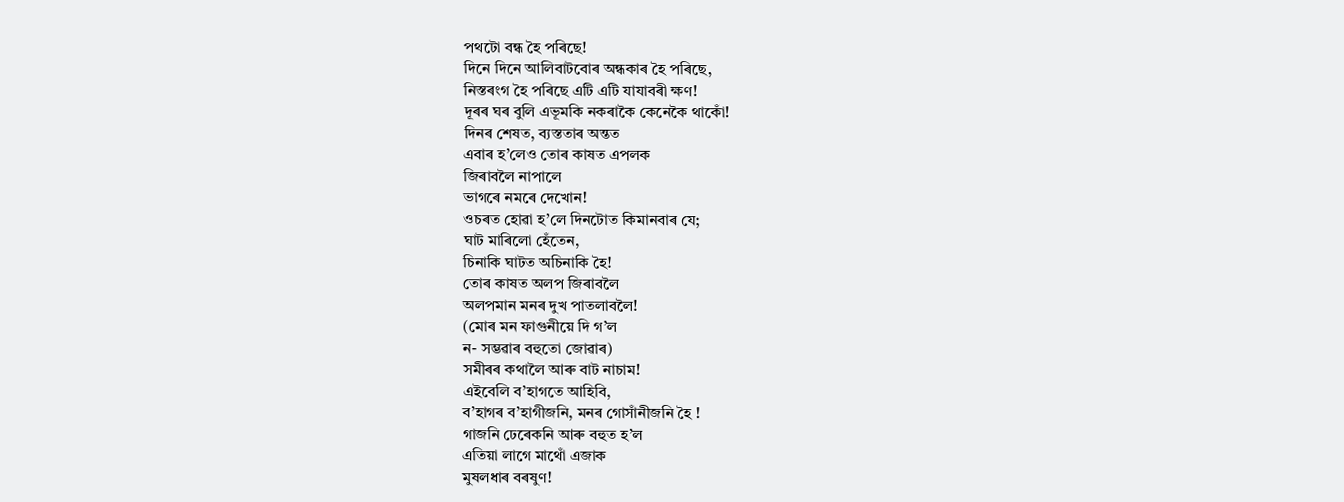পথটো বন্ধ হৈ পৰিছে!
দিনে দিনে আলিবাটবোৰ অন্ধকাৰ হৈ পৰিছে,
নিস্তৰংগ হৈ পৰিছে এটি এটি যাযাবৰী ক্ষণ!
দূৰৰ ঘৰ বুলি এভূমকি নকৰাকৈ কেনেকৈ থাকোঁ!
দিনৰ শেষত, ব্যস্ততাৰ অন্তত
এবাৰ হ’লেও তোৰ কাষত এপলক
জিৰাবলৈ নাপালে
ভাগৰে নমৰে দেখোন!
ওচৰত হোৱা হ’লে দিনটোত কিমানবাৰ যে;
ঘাট মাৰিলো হেঁতেন,
চিনাকি ঘাটত অচিনাকি হৈ!
তোৰ কাষত অলপ জিৰাবলৈ
অলপমান মনৰ দুখ পাতলাবলৈ!
(মোৰ মন ফাগুনীয়ে দি গ’ল
ন- সম্ভৱাৰ বহুতো জোৱাৰ)
সমীৰৰ কথালৈ আৰু বাট নাচাম!
এইবেলি ব’হাগতে আহিবি,
ব’হাগৰ ব’হাগীজনি, মনৰ গোসাঁনীজনি হৈ !
গাজনি ঢেৰেকনি আৰু বহুত হ’ল
এতিয়া লাগে মাথোঁ এজাক
মুষলধাৰ বৰষুণ!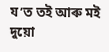য’ত তই আৰু মই
দুয়ো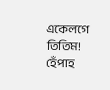একেলগে তিতিম!
হেঁপাহ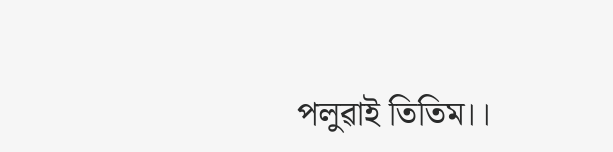পলুৱাই তিতিম।।